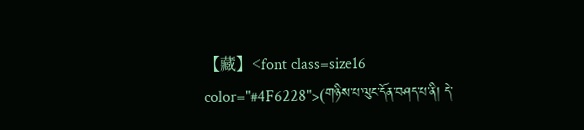【藏】<font class=size16 color="#4F6228">(གཉིས་པ་ལུང་དོན་བཤད་པ་ནི། དེ་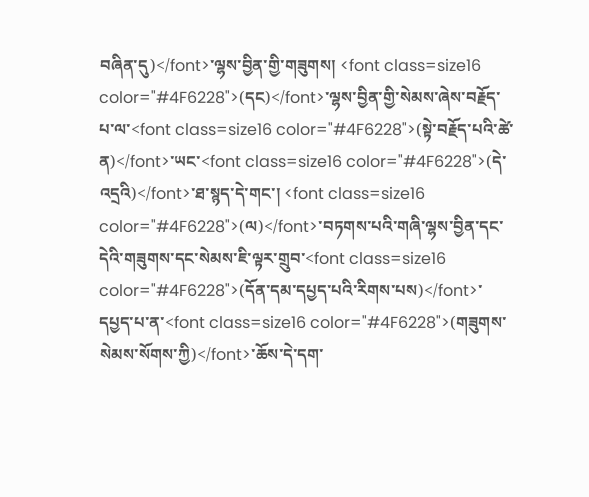བཞིན་དུ)</font>་ལྷས་བྱིན་གྱི་གཟུགས། <font class=size16 color="#4F6228">(དང)</font>་ལྷས་བྱིན་གྱི་སེམས་ཞེས་བརྗོད་པ་ལ་<font class=size16 color="#4F6228">(སྟེ་བརྗོད་པའི་ཚེ་ན)</font>་ཡང་<font class=size16 color="#4F6228">(དེ་འདྲའི)</font>་ཐ་སྙད་དེ་གང་། <font class=size16 color="#4F6228">(ལ)</font>་བཏགས་པའི་གཞི་ལྷས་བྱིན་དང་དེའི་གཟུགས་དང་སེམས་ཇི་ལྟར་གྲུབ་<font class=size16 color="#4F6228">(དོན་དམ་དཔྱད་པའི་རིགས་པས)</font>་དཔྱད་པ་ན་<font class=size16 color="#4F6228">(གཟུགས་སེམས་སོགས་ཀྱི)</font>་ཆོས་དེ་དག་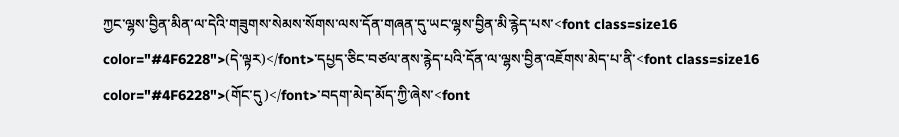ཀྱང་ལྷས་བྱིན་མིན་ལ་དེའི་གཟུགས་སེམས་སོགས་ལས་དོན་གཞན་དུ་ཡང་ལྷས་བྱིན་མི་རྙེད་པས་<font class=size16 color="#4F6228">(དེ་ལྟར)</font>་དཔྱད་ཅིང་བཙལ་ནས་རྙེད་པའི་དོན་ལ་ལྷས་བྱིན་འཇོགས་མེད་པ་ནི་<font class=size16 color="#4F6228">(གོང་དུ)</font>་བདག་མེད་མོད་ཀྱི་ཞེས་<font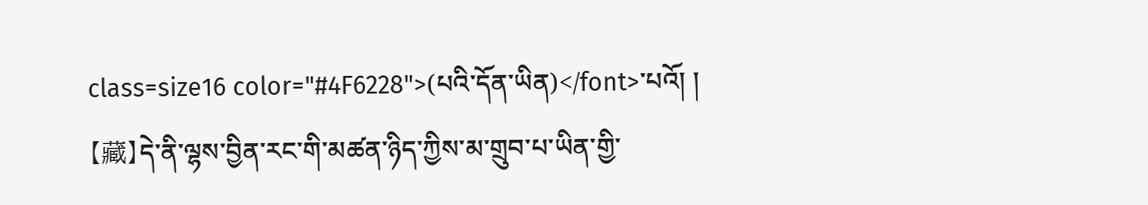class=size16 color="#4F6228">(པའི་དོན་ཡིན)</font>་པའོ། །
【藏】དེ་ནི་ལྷས་བྱིན་རང་གི་མཚན་ཉིད་ཀྱིས་མ་གྲུབ་པ་ཡིན་གྱི་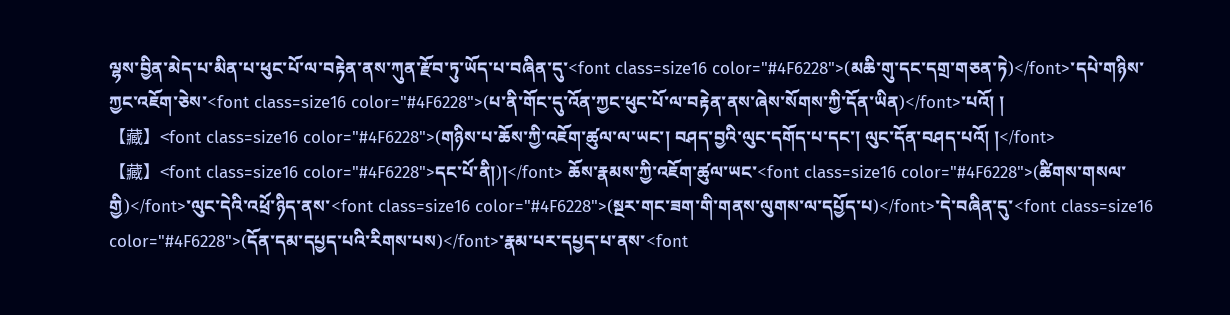ལྷས་བྱིན་མེད་པ་མིན་པ་ཕུང་པོ་ལ་བརྟེན་ནས་ཀུན་རྫོབ་ཏུ་ཡོད་པ་བཞིན་དུ་<font class=size16 color="#4F6228">(མཆི་གུ་དང་དགྲ་གཅན་ཏེ)</font>་དཔེ་གཉིས་ཀྱང་འཇོག་ཅེས་<font class=size16 color="#4F6228">(པ་ནི་གོང་དུ་འོན་ཀྱང་ཕུང་པོ་ལ་བརྟེན་ནས་ཞེས་སོགས་ཀྱི་དོན་ཡིན)</font>་པའོ། །
【藏】<font class=size16 color="#4F6228">(གཉིས་པ་ཆོས་ཀྱི་འཇོག་ཚུལ་ལ་ཡང་། བཤད་བྱའི་ལུང་དགོད་པ་དང་། ལུང་དོན་བཤད་པའོ། །</font>
【藏】<font class=size16 color="#4F6228">དང་པོ་ནི།)།</font> ཆོས་རྣམས་ཀྱི་འཇོག་ཚུལ་ཡང་<font class=size16 color="#4F6228">(ཚིགས་གསལ་གྱི)</font>་ལུང་དེའི་འཕྲོ་ཉིད་ནས་<font class=size16 color="#4F6228">(སྔར་གང་ཟག་གི་གནས་ལུགས་ལ་དཔྱོད་པ)</font>་དེ་བཞིན་དུ་<font class=size16 color="#4F6228">(དོན་དམ་དཔྱད་པའི་རིགས་པས)</font>་རྣམ་པར་དཔྱད་པ་ནས་<font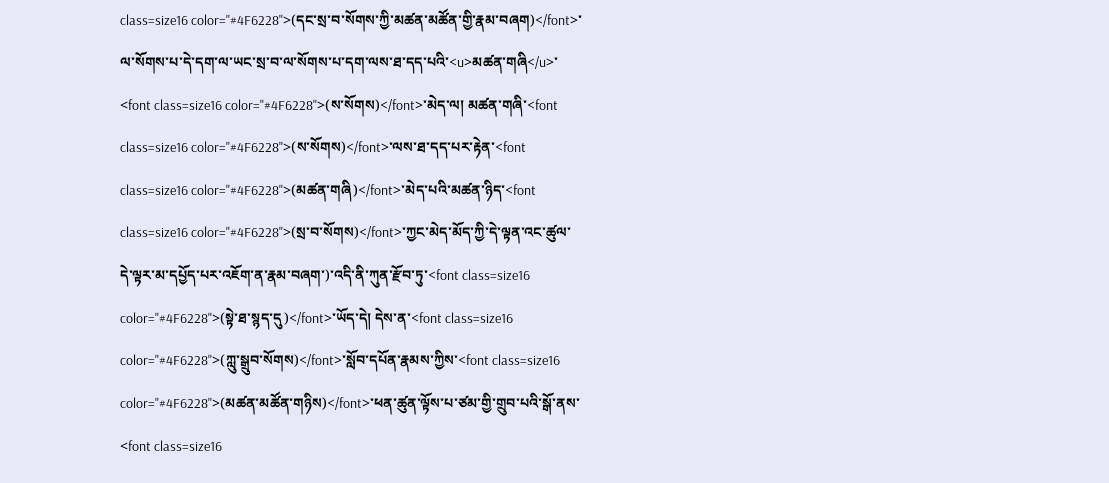class=size16 color="#4F6228">(དང་སྲ་བ་སོགས་ཀྱི་མཚན་མཚོན་གྱི་རྣམ་བཞག)</font>་ལ་སོགས་པ་དེ་དག་ལ་ཡང་སྲ་བ་ལ་སོགས་པ་དག་ལས་ཐ་དད་པའི་<u>མཚན་གཞི</u>་<font class=size16 color="#4F6228">(ས་སོགས)</font>་མེད་ལ། མཚན་གཞི་<font class=size16 color="#4F6228">(ས་སོགས)</font>་ལས་ཐ་དད་པར་རྟེན་<font class=size16 color="#4F6228">(མཚན་གཞི)</font>་མེད་པའི་མཚན་ཉིད་<font class=size16 color="#4F6228">(སྲ་བ་སོགས)</font>་ཀྱང་མེད་མོད་ཀྱི་དེ་ལྟན་འང་ཚུལ་དེ་ལྟར་མ་དཔྱོད་པར་འཇོག་ན་རྣམ་བཞག་)་འདི་ནི་ཀུན་རྫོབ་ཏུ་<font class=size16 color="#4F6228">(སྟེ་ཐ་སྙད་དུ)</font>་ཡོད་དེ། དེས་ན་<font class=size16 color="#4F6228">(ཀླུ་སྒྲུབ་སོགས)</font>་སློབ་དཔོན་རྣམས་ཀྱིས་<font class=size16 color="#4F6228">(མཚན་མཚོན་གཉིས)</font>་ཕན་ཚུན་ལྟོས་པ་ཙམ་གྱི་གྲུབ་པའི་སྒོ་ནས་<font class=size16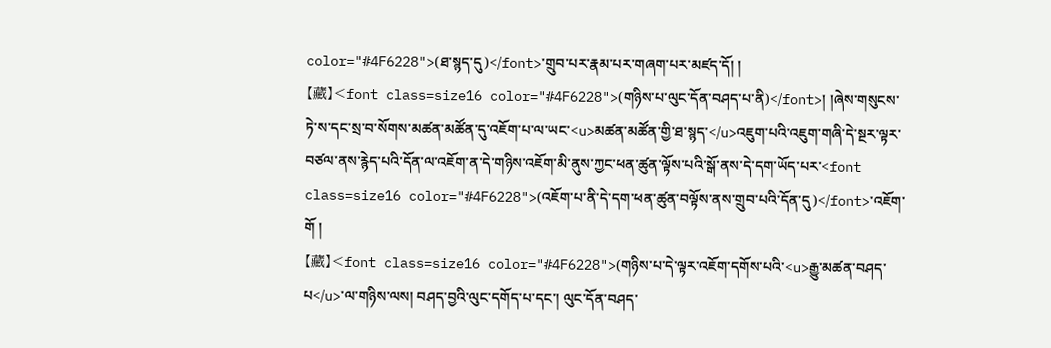color="#4F6228">(ཐ་སྙད་དུ)</font>་གྲུབ་པར་རྣམ་པར་གཞག་པར་མཛད་དོ། །
【藏】<font class=size16 color="#4F6228">(གཉིས་པ་ལུང་དོན་བཤད་པ་ནི)</font>། །ཞེས་གསུངས་ཏེ་ས་དང་སྲ་བ་སོགས་མཚན་མཚོན་དུ་འཇོག་པ་ལ་ཡང་<u>མཚན་མཚོན་གྱི་ཐ་སྙད་</u>འཇུག་པའི་འཇུག་གཞི་དེ་སྔར་ལྟར་བཙལ་ནས་རྙེད་པའི་དོན་ལ་འཇོག་ན་དེ་གཉིས་འཇོག་མི་ནུས་ཀྱང་ཕན་ཚུན་ལྟོས་པའི་སྒོ་ནས་དེ་དག་ཡོད་པར་<font class=size16 color="#4F6228">(འཇོག་པ་ནི་དེ་དག་ཕན་ཚུན་བལྟོས་ནས་གྲུབ་པའི་དོན་དུ)</font>་འཇོག་གོ །
【藏】<font class=size16 color="#4F6228">(གཉིས་པ་དེ་ལྟར་འཇོག་དགོས་པའི་<u>རྒྱུ་མཚན་བཤད་པ</u>་ལ་གཉིས་ལས། བཤད་བྱའི་ལུང་དགོད་པ་དང་། ལུང་དོན་བཤད་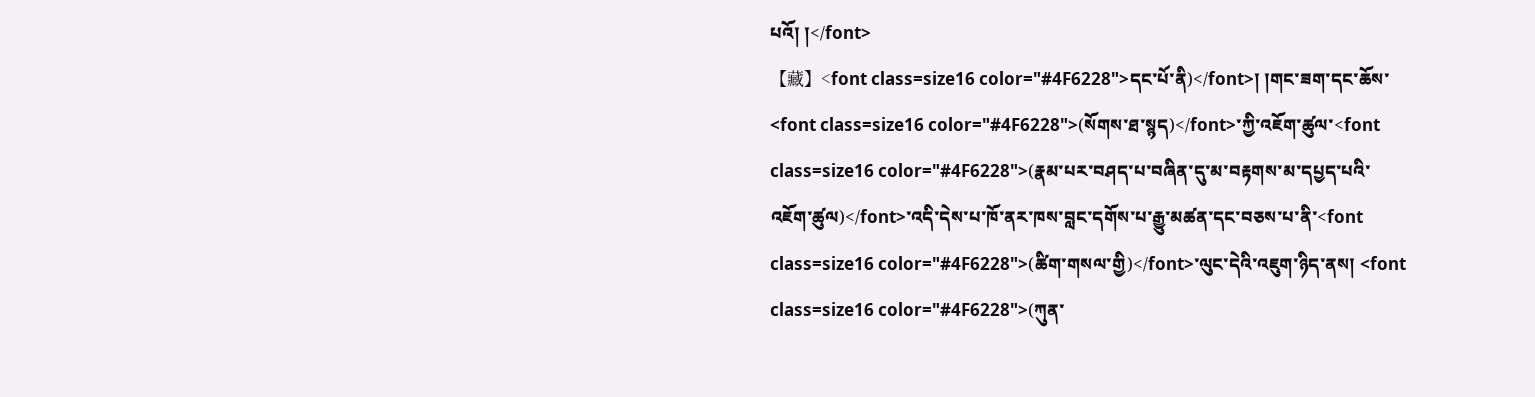པའོ། །</font>
【藏】<font class=size16 color="#4F6228">དང་པོ་ནི)</font>། །གང་ཟག་དང་ཆོས་<font class=size16 color="#4F6228">(སོགས་ཐ་སྙད)</font>་ཀྱི་འཇོག་ཚུལ་<font class=size16 color="#4F6228">(རྣམ་པར་བཤད་པ་བཞིན་དུ་མ་བརྟགས་མ་དཔྱད་པའི་འཇོག་ཚུལ)</font>་འདི་དེས་པ་ཁོ་ནར་ཁས་བླང་དགོས་པ་རྒྱུ་མཚན་དང་བཅས་པ་ནི་<font class=size16 color="#4F6228">(ཚིག་གསལ་གྱི)</font>་ལུང་དེའི་འཇུག་ཉིད་ནས། <font class=size16 color="#4F6228">(ཀུན་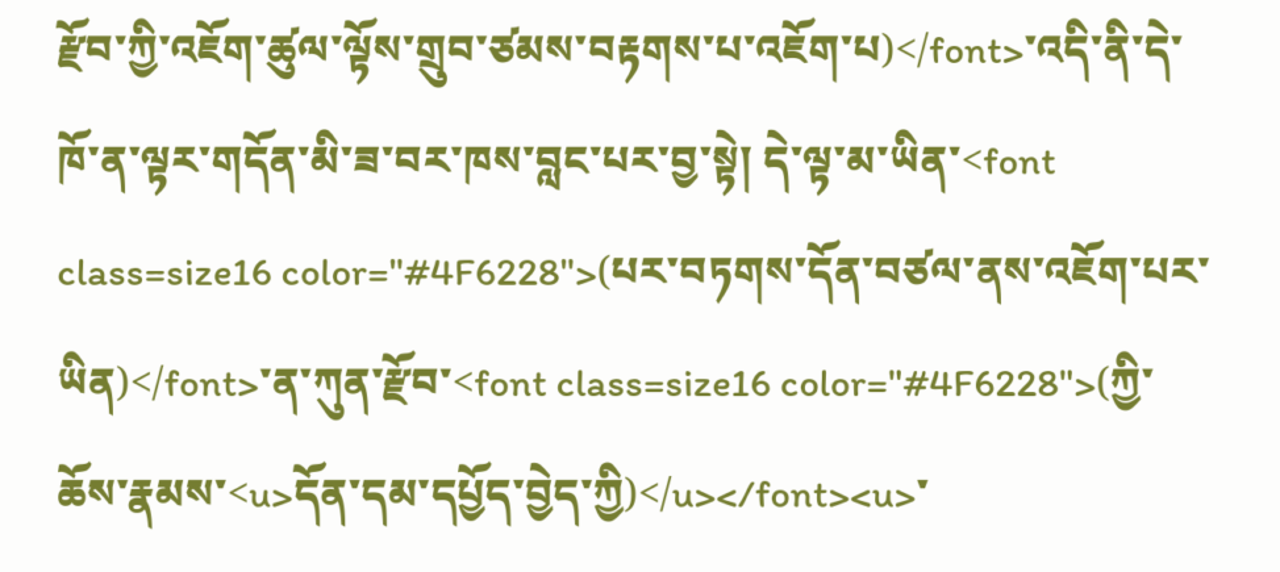རྫོབ་ཀྱི་འཇོག་ཚུལ་ལྟོས་གྲུབ་ཙམས་བརྟགས་པ་འཇོག་པ)</font>་འདི་ནི་དེ་ཁོ་ན་ལྟར་གདོན་མི་ཟ་བར་ཁས་བླང་པར་བྱ་སྟེ། དེ་ལྟ་མ་ཡིན་<font class=size16 color="#4F6228">(པར་བཏགས་དོན་བཙལ་ནས་འཇོག་པར་ཡིན)</font>་ན་ཀུན་རྫོབ་<font class=size16 color="#4F6228">(ཀྱི་ཆོས་རྣམས་<u>དོན་དམ་དཔྱོད་བྱེད་ཀྱི)</u></font><u>་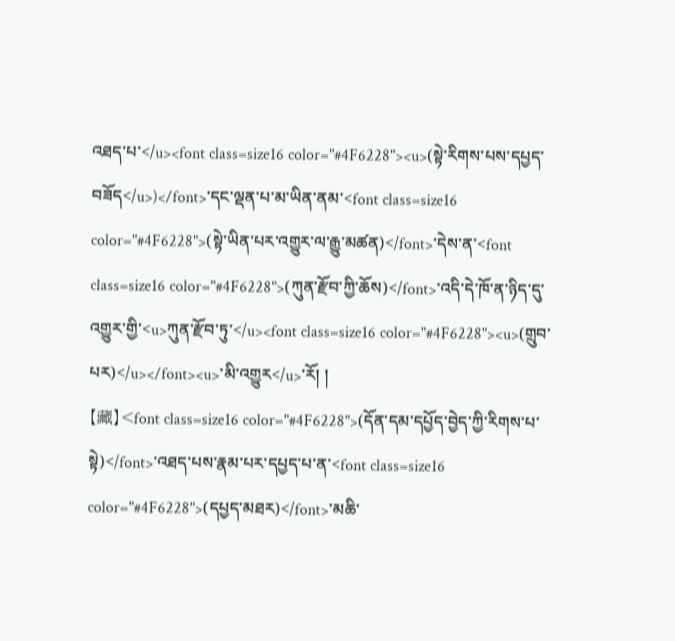འཐད་པ་</u><font class=size16 color="#4F6228"><u>(སྟེ་རིགས་པས་དཔྱད་བཟོད</u>)</font>་དང་ལྡན་པ་མ་ཡིན་ནམ་<font class=size16 color="#4F6228">(སྟེ་ཡིན་པར་འགྱུར་ལ་རྒྱུ་མཚན)</font>་དེས་ན་<font class=size16 color="#4F6228">(ཀུན་རྫོབ་ཀྱི་ཆོས)</font>་འདི་དེ་ཁོ་ན་ཉིད་དུ་འགྱུར་གྱི་<u>ཀུན་རྫོབ་ཏུ་</u><font class=size16 color="#4F6228"><u>(གྲུབ་པར)</u></font><u>་མི་འགྱུར</u>་རོ། །
【藏】<font class=size16 color="#4F6228">(དོན་དམ་དཔྱོད་བྱེད་ཀྱི་རིགས་པ་སྟེ)</font>་འཐད་པས་རྣམ་པར་དཔྱད་པ་ན་<font class=size16 color="#4F6228">(དཔྱད་མཐར)</font>་མཆི་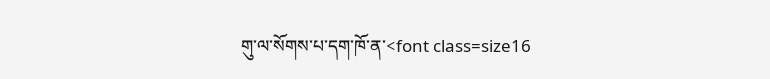གུ་ལ་སོགས་པ་དག་ཁོ་ན་<font class=size16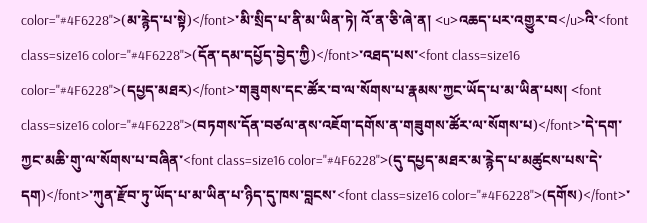color="#4F6228">(མ་རྙེད་པ་སྟེ)</font>་མི་སྲིད་པ་ནི་མ་ཡིན་ཏེ། འོ་ན་ཅི་ཞེ་ན། <u>འཆད་པར་འགྱུར་བ</u>འི་<font class=size16 color="#4F6228">(དོན་དམ་དཔྱོད་བྱེད་ཀྱི)</font>་འཐད་པས་<font class=size16 color="#4F6228">(དཔྱད་མཐར)</font>་གཟུགས་དང་ཚོར་བ་ལ་སོགས་པ་རྣམས་ཀྱང་ཡོད་པ་མ་ཡིན་པས། <font class=size16 color="#4F6228">(བཏགས་དོན་བཙལ་ནས་འཇོག་དགོས་ན་གཟུགས་ཚོར་ལ་སོགས་པ)</font>་དེ་དག་ཀྱང་མཆི་གུ་ལ་སོགས་པ་བཞིན་<font class=size16 color="#4F6228">(དུ་དཔྱད་མཐར་མ་རྙེད་པ་མཚུངས་པས་དེ་དག)</font>་ཀུན་རྫོབ་ཏུ་ཡོད་པ་མ་ཡིན་པ་ཉིད་དུ་ཁས་བླངས་<font class=size16 color="#4F6228">(དགོས)</font>་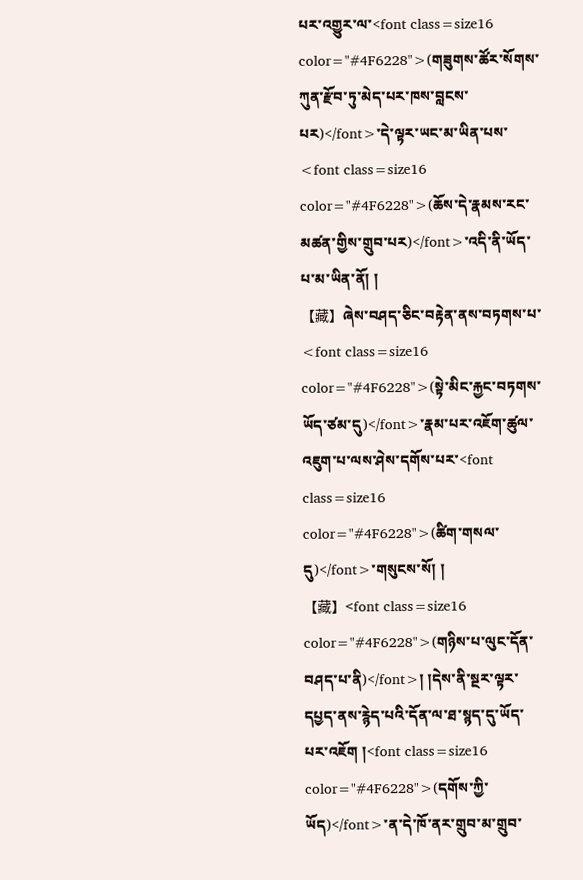པར་འགྱུར་ལ་<font class=size16 color="#4F6228">(གཟུགས་ཚོར་སོགས་ཀུན་རྫོབ་ཏུ་མེད་པར་ཁས་བླངས་པར)</font>་དེ་ལྟར་ཡང་མ་ཡིན་པས་<font class=size16 color="#4F6228">(ཆོས་དེ་རྣམས་རང་མཚན་གྱིས་གྲུབ་པར)</font>་འདི་ནི་ཡོད་པ་མ་ཡིན་ནོ། །
【藏】ཞེས་བཤད་ཅིང་བརྟེན་ནས་བཏགས་པ་<font class=size16 color="#4F6228">(སྟེ་མིང་རྐྱང་བཏགས་ཡོད་ཙམ་དུ)</font>་རྣམ་པར་འཇོག་ཚུལ་འཇུག་པ་ལས་ཤེས་དགོས་པར་<font class=size16 color="#4F6228">(ཚིག་གསལ་དུ)</font>་གསུངས་སོ། །
【藏】<font class=size16 color="#4F6228">(གཉིས་པ་ལུང་དོན་བཤད་པ་ནི)</font>། །དེས་ནི་སྔར་ལྟར་དཔྱད་ནས་རྙེད་པའི་དོན་ལ་ཐ་སྙད་དུ་ཡོད་པར་འཇོག །<font class=size16 color="#4F6228">(དགོས་ཀྱི་ཡོད)</font>་ན་དེ་ཁོ་ནར་གྲུབ་མ་གྲུབ་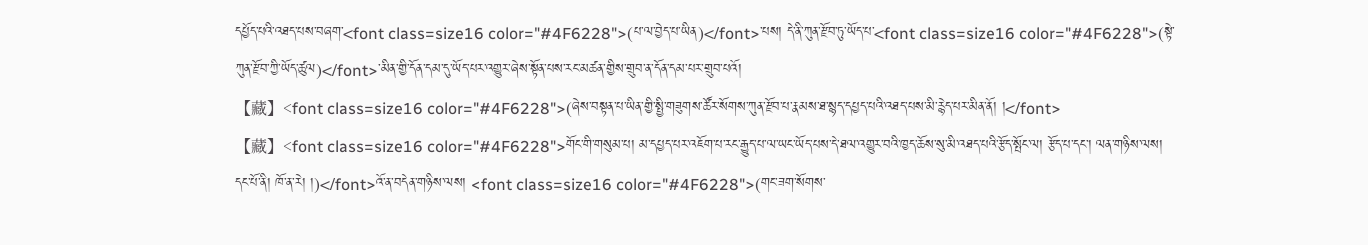དཔྱོད་པའི་འཐད་པས་བཞག་<font class=size16 color="#4F6228">(པ་ལ་བྱེད་པ་ཡིན)</font>་པས། དེ་ནི་ཀུན་རྫོབ་ཏུ་ཡོད་པ་<font class=size16 color="#4F6228">(སྟེ་ཀུན་རྫོབ་ཀྱི་ཡོད་ཚུལ)</font>་མིན་གྱི་དོན་དམ་དུ་ཡོད་པར་འགྱུར་ཞེས་སྟོན་པས་རང་མཚན་གྱིས་གྲུབ་ན་དོན་དམ་པར་གྲུབ་པའོ།
【藏】<font class=size16 color="#4F6228">(ཞེས་བསྟན་པ་ཡིན་གྱི་སྤྱི་གཟུགས་ཚོར་སོགས་ཀུན་རྫོབ་པ་རྣམས་ཐ་སྙད་དཔྱད་པའི་འཐད་པས་མི་རྙེད་པར་མིན་ནོ། །</font>
【藏】<font class=size16 color="#4F6228">གོང་གི་གསུམ་པ། མ་དཔྱད་པར་འཇོག་པ་རང་རྒྱུད་པ་ལ་ཡང་ཡོད་པས་དེ་ཐལ་འགྱུར་བའི་ཁྱད་ཆོས་སུ་མི་འཐད་པའི་རྩོད་སྤོང་ལ། རྩོད་པ་དང་། ལན་གཉིས་ལས། དང་པོ་ནི། ཁོ་ན་རེ། །)</font>འོ་ན་བདེན་གཉིས་ལས། <font class=size16 color="#4F6228">(གང་ཟག་སོགས་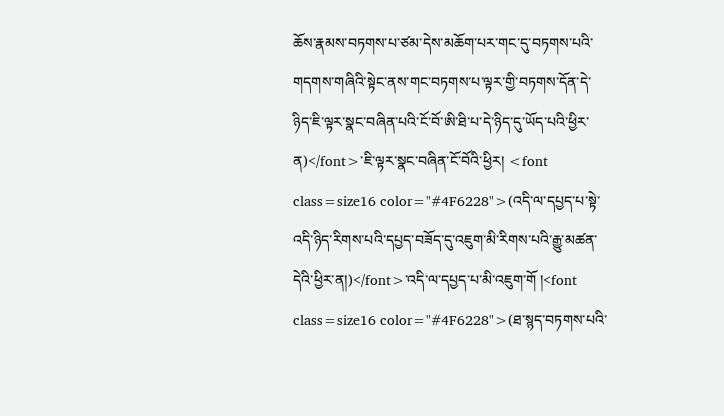ཆོས་རྣམས་བཏགས་པ་ཙམ་དེས་མཆོག་པར་གང་དུ་བཏགས་པའི་གདགས་གཞིའི་སྟེང་ནས་གང་བཏགས་པ་ལྟར་གྱི་བཏགས་དོན་དེ་ཉིད་ཇི་ལྟར་སྣང་བཞིན་པའི་ངོ་བོ་ཨི་ཐི་པ་དེ་ཉིད་དུ་ཡོད་པའི་ཕྱིར་ན)</font>་ཇི་ལྟར་སྣང་བཞིན་ངོ་བོའི་ཕྱིར། <font class=size16 color="#4F6228">(འདི་ལ་དཔྱད་པ་སྟེ་འདི་ཉིད་རིགས་པའི་དཔྱད་བཟོད་དུ་འཇུག་མི་རིགས་པའི་རྒྱུ་མཚན་དེའི་ཕྱིར་ན།)</font>་འདི་ལ་དཔྱད་པ་མི་འཇུག་གོ །<font class=size16 color="#4F6228">(ཐ་སྙད་བཏགས་པའི་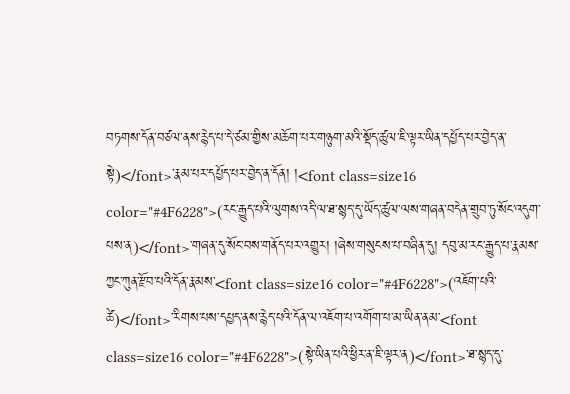བཏགས་དོན་བཙལ་ནས་རྙེད་པ་དེ་ཙམ་གྱིས་མཆོག་པར་གཉུག་མའི་སྡོད་ཚུལ་ཇི་ལྟར་ཡིན་དཔྱོད་པར་བྱེད་ན་སྟེ)</font>་རྣམ་པར་དཔྱོད་པར་བྱེད་ན་དོན། །<font class=size16 color="#4F6228">(རང་རྒྱུད་པའི་ལུགས་འདི་ལ་ཐ་སྙད་དུ་ཡོད་ཚུལ་ལས་གཞན་བདེན་གྲུབ་ཏུ་སོང་འདུག་པས་ན)</font>་གཞན་དུ་སོང་བས་གནོད་པར་འགྱུར། །ཞེས་གསུངས་པ་བཞིན་དུ། དབུ་མ་རང་རྒྱུད་པ་རྣམས་ཀྱང་ཀུན་རྫོབ་པའི་དོན་རྣམས་<font class=size16 color="#4F6228">(འཇོག་པའི་ཚེ)</font>་རིགས་པས་དཔྱད་ནས་རྙེད་པའི་དོན་ལ་འཇོག་པ་འགོག་པ་མ་ཡིན་ནམ་<font class=size16 color="#4F6228">(སྟེ་ཡིན་པའི་ཕྱིར་ན་ཇི་ལྟར་ན)</font>་ཐ་སྙད་དུ་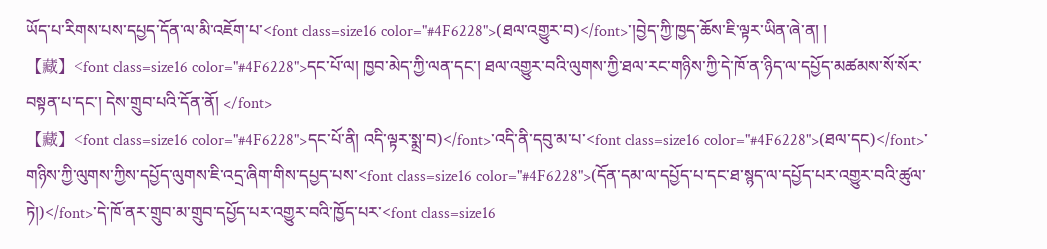ཡོད་པ་རིགས་པས་དཔྱད་དོན་ལ་མི་འཇོག་པ་<font class=size16 color="#4F6228">(ཐལ་འགྱུར་བ)</font>་།བྱེད་ཀྱི་ཁྱད་ཆོས་ཇི་ལྟར་ཡིན་ཞེ་ན། །
【藏】<font class=size16 color="#4F6228">དང་པོ་ལ། ཁྱབ་མེད་ཀྱི་ལན་དང་། ཐལ་འགྱུར་བའི་ལུགས་ཀྱི་ཐལ་རང་གཉིས་ཀྱི་དེ་ཁོ་ན་ཉིད་ལ་དཔྱོད་མཚམས་སོ་སོར་བསྟན་པ་དང་། དེས་གྲུབ་པའི་དོན་ནོ། </font>
【藏】<font class=size16 color="#4F6228">དང་པོ་ནི། འདི་ལྟར་སྨྲ་བ)</font>་འདི་ནི་དབུ་མ་པ་<font class=size16 color="#4F6228">(ཐལ་དང)</font>་གཉིས་ཀྱི་ལུགས་ཀྱིས་དཔྱོད་ལུགས་ཇི་འདྲ་ཞིག་གིས་དཔྱད་པས་<font class=size16 color="#4F6228">(དོན་དམ་ལ་དཔྱོད་པ་དང་ཐ་སྙད་ལ་དཔྱོད་པར་འགྱུར་བའི་ཚུལ་ཏེ།)</font>་དེ་ཁོ་ནར་གྲུབ་མ་གྲུབ་དཔྱོད་པར་འགྱུར་བའི་ཁྱོད་པར་<font class=size16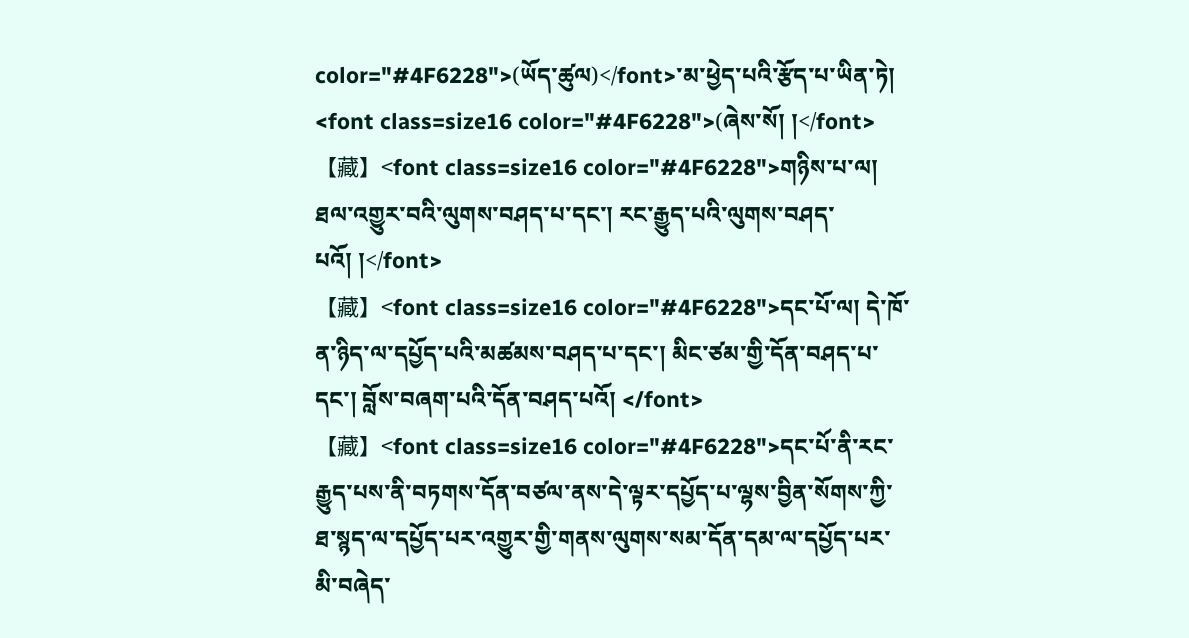color="#4F6228">(ཡོད་ཚུལ)</font>་མ་ཕྱེད་པའི་རྩོད་པ་ཡིན་ཏེ། <font class=size16 color="#4F6228">(ཞེས་སོ། །</font>
【藏】<font class=size16 color="#4F6228">གཉིས་པ་ལ། ཐལ་འགྱུར་བའི་ལུགས་བཤད་པ་དང་། རང་རྒྱུད་པའི་ལུགས་བཤད་པའོ། །</font>
【藏】<font class=size16 color="#4F6228">དང་པོ་ལ། དེ་ཁོ་ན་ཉིད་ལ་དཔྱོད་པའི་མཚམས་བཤད་པ་དང་། མིང་ཙམ་གྱི་དོན་བཤད་པ་དང་། བློས་བཞག་པའི་དོན་བཤད་པའོ། </font>
【藏】<font class=size16 color="#4F6228">དང་པོ་ནི་རང་རྒྱུད་པས་ནི་བཏགས་དོན་བཙལ་ནས་དེ་ལྟར་དཔྱོད་པ་ལྷས་བྱིན་སོགས་ཀྱི་ཐ་སྙད་ལ་དཔྱོད་པར་འགྱུར་གྱི་གནས་ལུགས་སམ་དོན་དམ་ལ་དཔྱོད་པར་མི་བཞེད་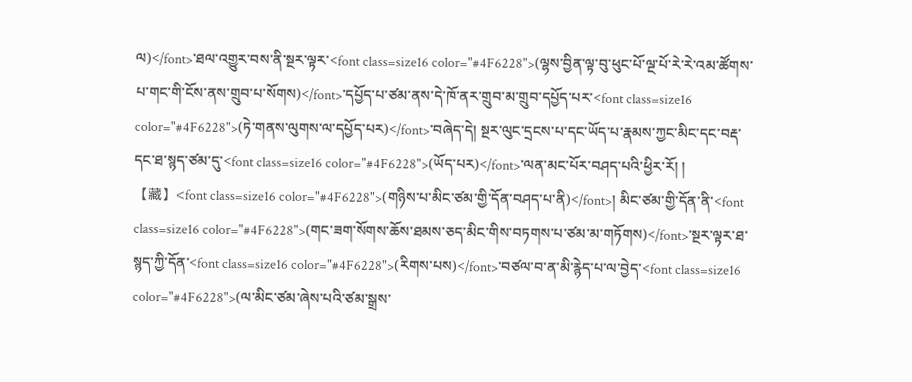ལ)</font>་ཐལ་འགྱུར་བས་ནི་སྔར་ལྟར་<font class=size16 color="#4F6228">(ལྷས་བྱིན་ལྟ་བུ་ཕུང་པོ་ལྔ་པོ་རེ་རེ་འམ་ཚོགས་པ་གང་གི་ངོས་ནས་གྲུབ་པ་སོགས)</font>་དཔྱོད་པ་ཙམ་ནས་དེ་ཁོ་ནར་གྲུབ་མ་གྲུབ་དཔྱོད་པར་<font class=size16 color="#4F6228">(ཏེ་གནས་ལུགས་ལ་དཔྱོད་པར)</font>་བཞེད་དེ། སྔར་ལུང་དྲངས་པ་དང་ཡོད་པ་རྣམས་ཀྱང་མིང་དང་བརྡ་དང་ཐ་སྙད་ཙམ་དུ་<font class=size16 color="#4F6228">(ཡོད་པར)</font>་ལན་མང་པོར་བཤད་པའི་ཕྱིར་རོ། །
【藏】<font class=size16 color="#4F6228">(གཉིས་པ་མིང་ཙམ་གྱི་དོན་བཤད་པ་ནི)</font>། མིང་ཙམ་གྱི་དོན་ནི་<font class=size16 color="#4F6228">(གང་ཟག་སོགས་ཆོས་ཐམས་ཅད་མིང་གིས་བཏགས་པ་ཙམ་མ་གཏོགས)</font>་སྔར་ལྟར་ཐ་སྙད་ཀྱི་དོན་<font class=size16 color="#4F6228">(རིགས་པས)</font>་བཙལ་བ་ན་མི་རྙེད་པ་ལ་བྱེད་<font class=size16 color="#4F6228">(ལ་མིང་ཙམ་ཞེས་པའི་ཙམ་སྒྲས་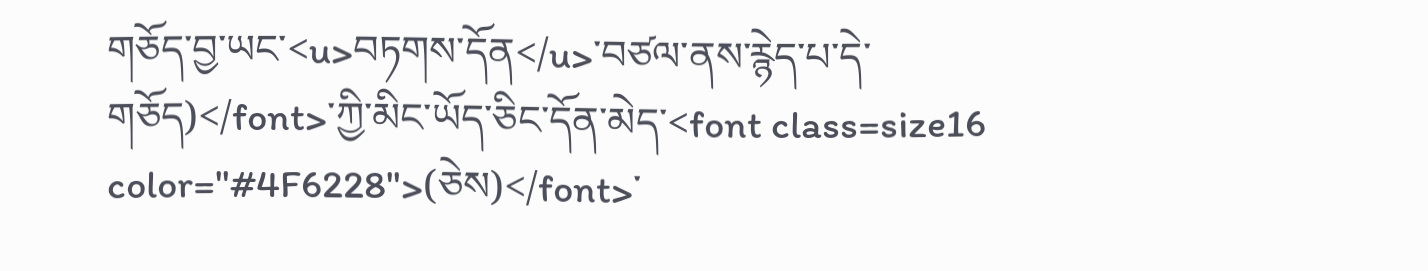གཅོད་བྱ་ཡང་<u>བཏགས་དོན</u>་བཙལ་ནས་རྙེད་པ་དེ་གཅོད)</font>་ཀྱི་མིང་ཡོད་ཅིང་དོན་མེད་<font class=size16 color="#4F6228">(ཅེས)</font>་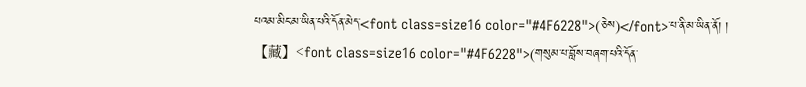པའམ་མིང་མ་ཡིན་པའི་དོན་མེད་<font class=size16 color="#4F6228">(ཅེས)</font>་པ་ནི་མ་ཡིན་ནོ། །
【藏】<font class=size16 color="#4F6228">(གསུམ་པ་བློས་བཞག་པའི་དོན་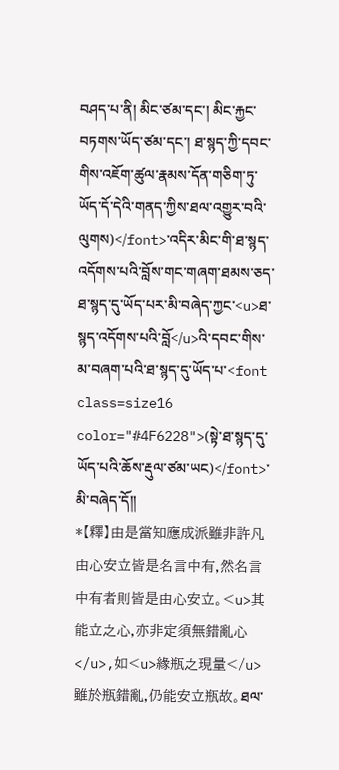བཤད་པ་ནི། མིང་ཙམ་དང་། མིང་རྐྱང་བཏགས་ཡོད་ཙམ་དང་། ཐ་སྙད་ཀྱི་དབང་གིས་འཇོག་ཚུལ་རྣམས་དོན་གཅིག་ཏུ་ཡོད་དོ་དེའི་གནད་ཀྱིས་ཐལ་འགྱུར་བའི་ལུགས)</font>་འདིར་མིང་གི་ཐ་སྙད་འདོགས་པའི་བློས་གང་གཞག་ཐམས་ཅད་ཐ་སྙད་དུ་ཡོད་པར་མི་བཞེད་ཀྱང་<u>ཐ་སྙད་འདོགས་པའི་བློ</u>འི་དབང་གིས་མ་བཞག་པའི་ཐ་སྙད་དུ་ཡོད་པ་<font class=size16 color="#4F6228">(སྟེ་ཐ་སྙད་དུ་ཡོད་པའི་ཆོས་རྡུལ་ཙམ་ཡང)</font>་མི་བཞེད་དོ།།
*【釋】由是當知應成派雖非許凡由心安立皆是名言中有,然名言中有者則皆是由心安立。<u>其能立之心,亦非定須無錯亂心</u>,如<u>緣瓶之現量</u>雖於瓶錯亂,仍能安立瓶故。ཐལ་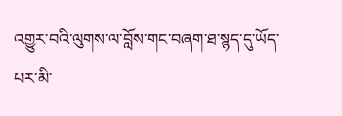འགྱུར་བའི་ལུགས་ལ་བློས་གང་བཞག་ཐ་སྙད་དུ་ཡོད་པར་མི་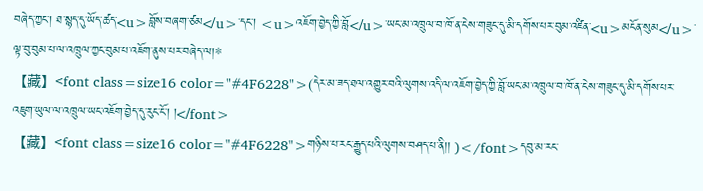བཞེད་ཀྱང་། ཐ་སྙད་དུ་ཡོད་ཚད་<u>བློས་བཞག་ཙམ</u>་དང་། <u>འཇོག་བྱེད་ཀྱི་བློ</u>་ཡང་མ་འཁྲུལ་བ་ཁོ་ན་ངེས་གཟུང་དུ་མི་དགོས་པར་བུམ་འཛིན་<u>མངོན་སུམ</u>་ལྟ་བུ་བུམ་པ་ལ་འཁྲུལ་ཀྱང་བུམ་པ་འཇོག་ནུས་པར་བཞེད་ལ།*
【藏】<font class=size16 color="#4F6228">(དེར་མ་ཟད་ཐལ་འགྱུར་བའི་ལུགས་འདི་ལ་འཇོག་བྱེད་ཀྱི་བློ་ཡང་མ་འཁྲུལ་བ་ཁོ་ན་ངེས་གཟུང་དུ་མི་དགོས་པར་འཇུག་ཡུལ་ལ་འཁྲུལ་ཡང་འཇོག་བྱེད་དུ་རུང་ངོ་། །</font>
【藏】<font class=size16 color="#4F6228">གཉིས་པ་རང་རྒྱུད་པའི་ལུགས་བཤད་པ་ནི།། )</font>དབུ་མ་རང་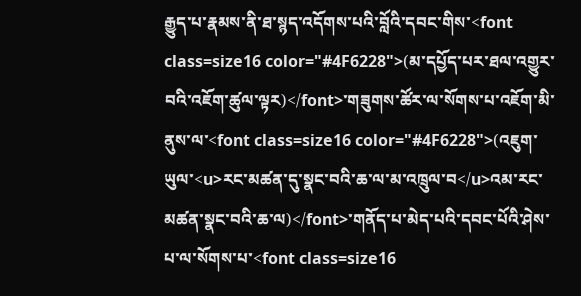རྒྱུད་པ་རྣམས་ནི་ཐ་སྙད་འདོགས་པའི་བློའི་དབང་གིས་<font class=size16 color="#4F6228">(མ་དཔྱོད་པར་ཐལ་འགྱུར་བའི་འཇོག་ཚུལ་ལྟར)</font>་གཟུགས་ཚོར་ལ་སོགས་པ་འཇོག་མི་ནུས་ལ་<font class=size16 color="#4F6228">(འཇུག་ཡུལ་<u>རང་མཚན་དུ་སྣང་བའི་ཆ་ལ་མ་འཁྲུལ་བ</u>འམ་རང་མཚན་སྣང་བའི་ཆ་ལ)</font>་གནོད་པ་མེད་པའི་དབང་པོའི་ཤེས་པ་ལ་སོགས་པ་<font class=size16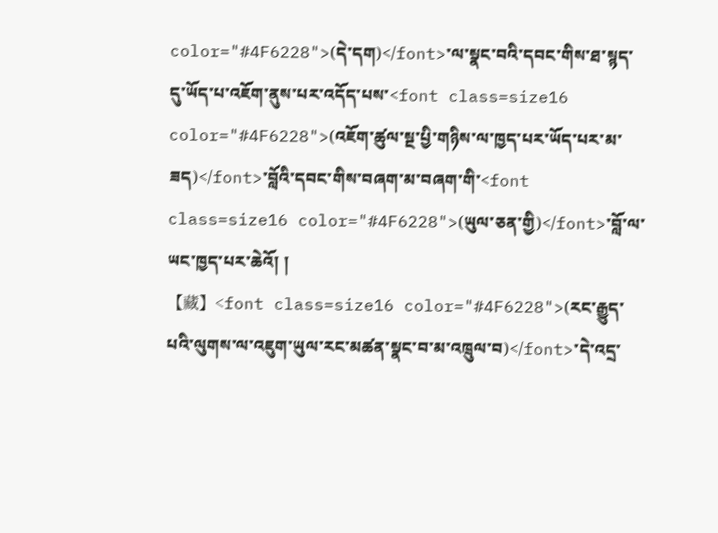color="#4F6228">(དེ་དག)</font>་ལ་སྣང་བའི་དབང་གིས་ཐ་སྙད་དུ་ཡོད་པ་འཇོག་ནུས་པར་འདོད་པས་<font class=size16 color="#4F6228">(འཇོག་ཚུལ་སྔ་པྱི་གཉིས་ལ་ཁྱད་པར་ཡོད་པར་མ་ཟད)</font>་བློའི་དབང་གིས་བཞག་མ་བཞག་གི་<font class=size16 color="#4F6228">(ཡུལ་ཅན་གྱི)</font>་བློ་ལ་ཡང་ཁྱད་པར་ཆེའོ། །
【藏】<font class=size16 color="#4F6228">(རང་རྒྱུད་པའི་ལུགས་ལ་འཇུག་ཡུལ་རང་མཚན་སྣང་བ་མ་འཁྲུལ་བ)</font>་དེ་འདྲ་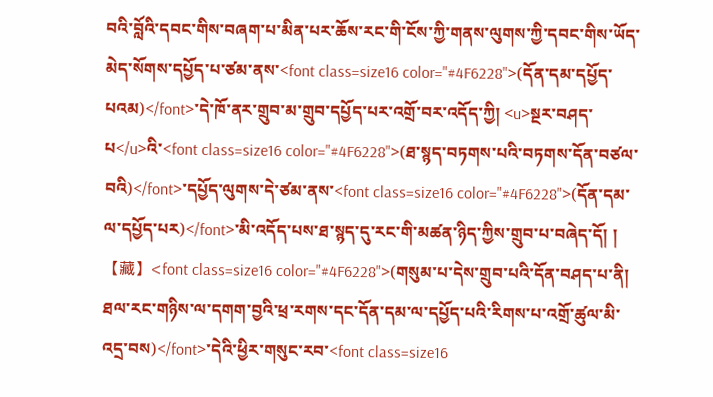བའི་བློའི་དབང་གིས་བཞག་པ་མིན་པར་ཆོས་རང་གི་ངོས་ཀྱི་གནས་ལུགས་ཀྱི་དབང་གིས་ཡོད་མེད་སོགས་དཔྱོད་པ་ཙམ་ནས་<font class=size16 color="#4F6228">(དོན་དམ་དཔྱོད་པའམ)</font>་དེ་ཁོ་ནར་གྲུབ་མ་གྲུབ་དཔྱོད་པར་འགྲོ་བར་འདོད་ཀྱི། <u>སྔར་བཤད་པ</u>འི་<font class=size16 color="#4F6228">(ཐ་སྙད་བཏགས་པའི་བཏགས་དོན་བཙལ་བའི)</font>་དཔྱོད་ལུགས་དེ་ཙམ་ནས་<font class=size16 color="#4F6228">(དོན་དམ་ལ་དཔྱོད་པར)</font>་མི་འདོད་པས་ཐ་སྙད་དུ་རང་གི་མཚན་ཉིད་ཀྱིས་གྲུབ་པ་བཞེད་དོ། །
【藏】<font class=size16 color="#4F6228">(གསུམ་པ་དེས་གྲུབ་པའི་དོན་བཤད་པ་ནི། ཐལ་རང་གཉིས་ལ་དགག་བྱའི་ཕྲ་རགས་དང་དོན་དམ་ལ་དཔྱོད་པའི་རིགས་པ་འགྲོ་ཚུལ་མི་འདྲ་བས)</font>་དེའི་ཕྱིར་གསུང་རབ་<font class=size16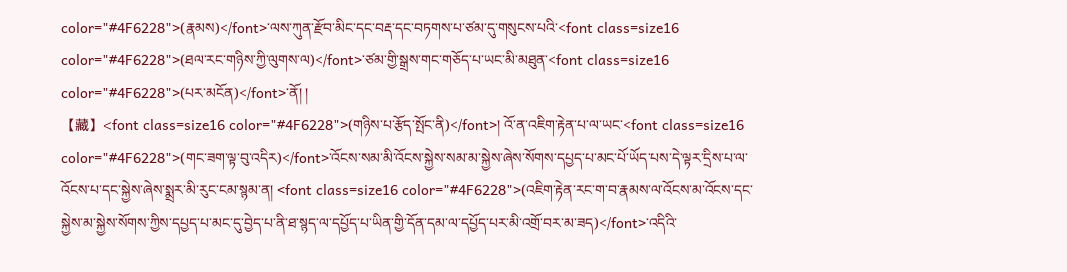color="#4F6228">(རྣམས)</font>་ལས་ཀུན་རྫོབ་མིང་དང་བརྡ་དང་བཏགས་པ་ཙམ་དུ་གསུངས་པའི་<font class=size16 color="#4F6228">(ཐལ་རང་གཉིས་ཀྱི་ལུགས་ལ)</font>་ཙམ་གྱི་སྒྲས་གང་གཅོད་པ་ཡང་མི་མཐུན་<font class=size16 color="#4F6228">(པར་མངོན)</font>་ནོ། །
【藏】<font class=size16 color="#4F6228">(གཉིས་པ་རྩོད་སྤོང་ནི)</font>། འོ་ན་འཇིག་རྟེན་པ་ལ་ཡང་<font class=size16 color="#4F6228">(གང་ཟག་ལྟ་བུ་འདིར)</font>་འོངས་སམ་མི་འོངས་སྐྱེས་སམ་མ་སྐྱེས་ཞེས་སོགས་དཔྱད་པ་མང་པོ་ཡོད་པས་དེ་ལྟར་དྲིས་པ་ལ་འོངས་པ་དང་སྐྱེས་ཞེས་སྨྲར་མི་རུང་ངམ་སྙམ་ན། <font class=size16 color="#4F6228">(འཇིག་རྟེན་རང་ག་བ་རྣམས་ལ་འོངས་མ་འོངས་དང་སྐྱེས་མ་སྐྱེས་སོགས་ཀྱིས་དཔྱད་པ་མང་དུ་བྱེད་པ་ནི་ཐ་སྙད་ལ་དཔྱོད་པ་ཡིན་གྱི་དོན་དམ་ལ་དཔྱོད་པར་མི་འགྲོ་བར་མ་ཟད)</font>་འདིའི་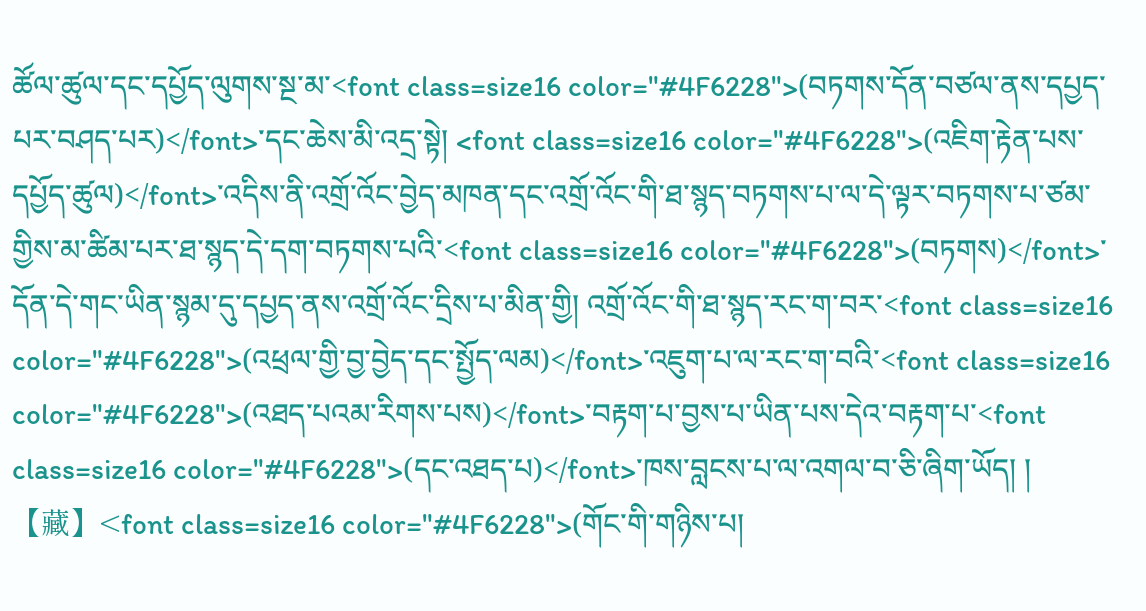ཚོལ་ཚུལ་དང་དཔྱོད་ལུགས་སྔ་མ་<font class=size16 color="#4F6228">(བཏགས་དོན་བཙལ་ནས་དཔྱད་པར་བཤད་པར)</font>་དང་ཆེས་མི་འདྲ་སྟེ། <font class=size16 color="#4F6228">(འཇིག་རྟེན་པས་དཔྱོད་ཚུལ)</font>་འདིས་ནི་འགྲོ་འོང་བྱེད་མཁན་དང་འགྲོ་འོང་གི་ཐ་སྙད་བཏགས་པ་ལ་དེ་ལྟར་བཏགས་པ་ཙམ་གྱིས་མ་ཚིམ་པར་ཐ་སྙད་དེ་དག་བཏགས་པའི་<font class=size16 color="#4F6228">(བཏགས)</font>་དོན་དེ་གང་ཡིན་སྙམ་དུ་དཔྱད་ནས་འགྲོ་འོང་དྲིས་པ་མིན་གྱི། འགྲོ་འོང་གི་ཐ་སྙད་རང་ག་བར་<font class=size16 color="#4F6228">(འཕྲལ་གྱི་བྱ་བྱེད་དང་སྤྱོད་ལམ)</font>་འཇུག་པ་ལ་རང་ག་བའི་<font class=size16 color="#4F6228">(འཐད་པའམ་རིགས་པས)</font>་བརྟག་པ་བྱས་པ་ཡིན་པས་དེའ་བརྟག་པ་<font class=size16 color="#4F6228">(དང་འཐད་པ)</font>་ཁས་བླངས་པ་ལ་འགལ་བ་ཅི་ཞིག་ཡོད། །
【藏】<font class=size16 color="#4F6228">(གོང་གི་གཉིས་པ།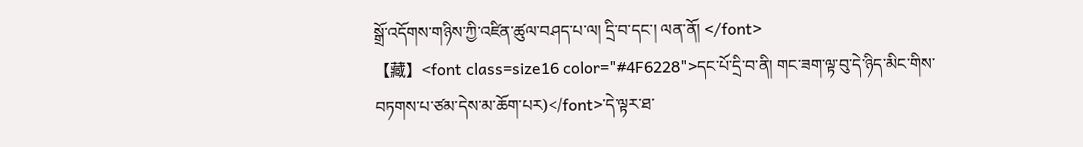སྒྲོ་འདོགས་གཉིས་ཀྱི་འཛིན་ཚུལ་བཤད་པ་ལ། དྲི་བ་དང་། ལན་ནོ། </font>
【藏】<font class=size16 color="#4F6228">དང་པོ་དྲི་བ་ནི། གང་ཟག་ལྟ་བུ་དེ་ཉིད་མིང་གིས་བཏགས་པ་ཙམ་དེས་མ་ཆོག་པར)</font>་དེ་ལྟར་ཐ་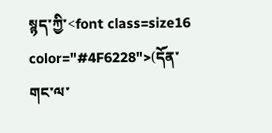སྙད་ཀྱི་<font class=size16 color="#4F6228">(དོན་གང་ལ་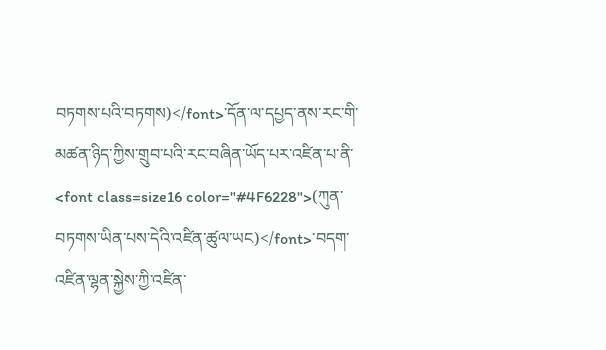བཏགས་པའི་བཏགས)</font>་དོན་ལ་དཔྱད་ནས་རང་གི་མཚན་ཉིད་ཀྱིས་གྲུབ་པའི་རང་བཞིན་ཡོད་པར་འཛིན་པ་ནི་<font class=size16 color="#4F6228">(ཀུན་བཏགས་ཡིན་པས་དེའི་འཛིན་ཚུལ་ཡང)</font>་བདག་འཛིན་ལྷན་སྐྱེས་ཀྱི་འཛིན་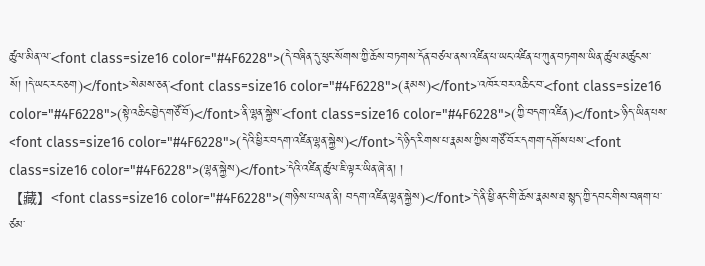ཚུལ་མིན་ལ་<font class=size16 color="#4F6228">(དེ་བཞིན་དུ་ཕུང་སོགས་ཀྱི་ཆོས་བཏགས་དོན་བཙལ་ནས་འཛིན་པ་ཡང་འཛིན་པ་ཀུན་བཏགས་ཡིན་ཚུལ་མཚུངས་སོ། །དེ་ཡང་རང་ཅག)</font>་སེམས་ཅན་<font class=size16 color="#4F6228">(རྣམས)</font>་འཁོར་བར་འཆིང་བ་<font class=size16 color="#4F6228">(སྟེ་འཆིང་བྱེད་གཙོ་བོ)</font>་ནི་ལྷན་སྐྱེས་<font class=size16 color="#4F6228">(ཀྱི་བདག་འཛིན)</font>་ཉིད་ཡིན་པས་<font class=size16 color="#4F6228">(དེའི་ཕྱིར་བདག་འཛིན་ལྷན་སྐྱེས)</font>་དེ་ཉིད་རིགས་པ་རྣམས་ཀྱིས་གཙོ་བོར་དགག་དགོས་པས་<font class=size16 color="#4F6228">(ལྷན་སྐྱེས)</font>་དེའི་འཛིན་ཚུལ་ཇི་ལྟར་ཡིན་ཞེ་ན། །
【藏】<font class=size16 color="#4F6228">(གཉིས་པ་ལན་ནི། བདག་འཛིན་ལྷན་སྐྱེས)</font>་དེ་ནི་ཕྱི་ནང་གི་ཆོས་རྣམས་ཐ་སྙད་ཀྱི་དབང་གིས་བཞག་པ་ཙམ་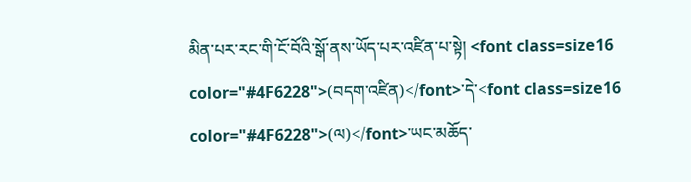མིན་པར་རང་གི་ངོ་བོའི་སྒོ་ནས་ཡོད་པར་འཛིན་པ་སྟེ། <font class=size16 color="#4F6228">(བདག་འཛིན)</font>་དེ་<font class=size16 color="#4F6228">(ལ)</font>་ཡང་མཆོད་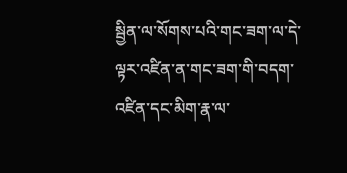སྦྱིན་ལ་སོགས་པའི་གང་ཟག་ལ་དེ་ལྟར་འཛིན་ན་གང་ཟག་གི་བདག་འཛིན་དང་མིག་རྣ་ལ་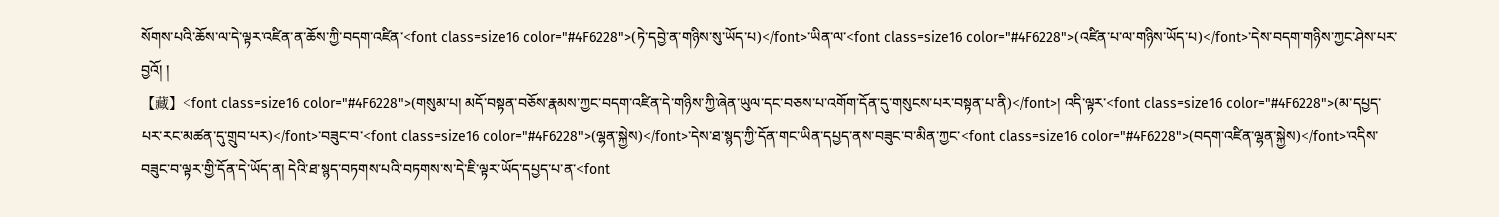སོགས་པའི་ཆོས་ལ་དེ་ལྟར་འཛིན་ན་ཆོས་ཀྱི་བདག་འཛིན་<font class=size16 color="#4F6228">(ཏེ་དབྱེ་ན་གཉིས་སུ་ཡོད་པ)</font>་ཡིན་ལ་<font class=size16 color="#4F6228">(འཛིན་པ་ལ་གཉིས་ཡོད་པ)</font>་དེས་བདག་གཉིས་ཀྱང་ཤེས་པར་བྱའོ། །
【藏】<font class=size16 color="#4F6228">(གསུམ་པ། མདོ་བསྟན་བཅོས་རྣམས་ཀྱང་བདག་འཛིན་དེ་གཉིས་ཀྱི་ཞེན་ཡུལ་དང་བཅས་པ་འགོག་དོན་དུ་གསུངས་པར་བསྟན་པ་ནི)</font>། འདི་ལྟར་<font class=size16 color="#4F6228">(མ་དཔྱད་པར་རང་མཚན་དུ་གྲུབ་པར)</font>་བཟུང་བ་<font class=size16 color="#4F6228">(ལྷན་སྐྱེས)</font>་དེས་ཐ་སྙད་ཀྱི་དོན་གང་ཡིན་དཔྱད་ནས་བཟུང་བ་མིན་ཀྱང་<font class=size16 color="#4F6228">(བདག་འཛིན་ལྷན་སྐྱེས)</font>་འདིས་བཟུང་བ་ལྟར་གྱི་དོན་དེ་ཡོད་ན། དེའི་ཐ་སྙད་བཏགས་པའི་བཏགས་ས་དེ་ཇི་ལྟར་ཡོད་དཔྱད་པ་ན་<font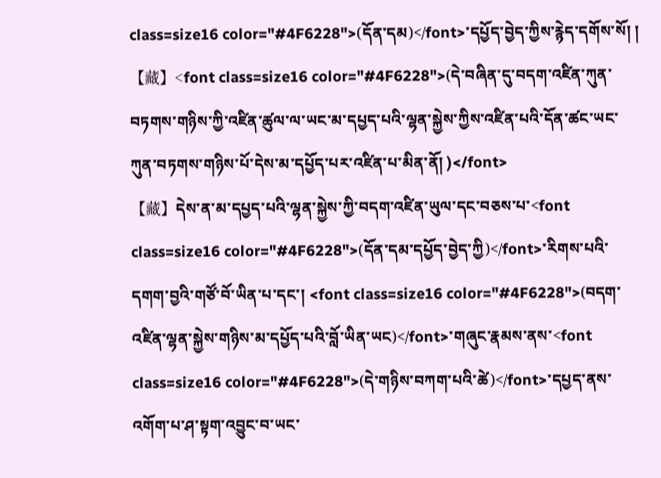class=size16 color="#4F6228">(དོན་དམ)</font>་དཔྱོད་བྱེད་ཀྱིས་རྙེད་དགོས་སོ། །
【藏】<font class=size16 color="#4F6228">(དེ་བཞིན་དུ་བདག་འཛིན་ཀུན་བཏགས་གཉིས་ཀྱི་འཛིན་ཚུལ་ལ་ཡང་མ་དཔྱད་པའི་ལྷན་སྐྱེས་ཀྱིས་འཛིན་པའི་དོན་ཚང་ཡང་ཀུན་བཏགས་གཉིས་པོ་དེས་མ་དཔྱོད་པར་འཛིན་པ་མིན་ནོ། )</font>
【藏】དེས་ན་མ་དཔྱད་པའི་ལྷན་སྐྱེས་ཀྱི་བདག་འཛིན་ཡུལ་དང་བཅས་པ་<font class=size16 color="#4F6228">(དོན་དམ་དཔྱོད་བྱེད་ཀྱི)</font>་རིགས་པའི་དགག་བྱའི་གཙོ་བོ་ཡིན་པ་དང་། <font class=size16 color="#4F6228">(བདག་འཛིན་ལྷན་སྐྱེས་གཉིས་མ་དཔྱོད་པའི་བློ་ཡིན་ཡང)</font>་གཞུང་རྣམས་ནས་<font class=size16 color="#4F6228">(དེ་གཉིས་བཀག་པའི་ཚེ)</font>་དཔྱད་ནས་འགོག་པ་ཤ་སྟག་འབྱུང་བ་ཡང་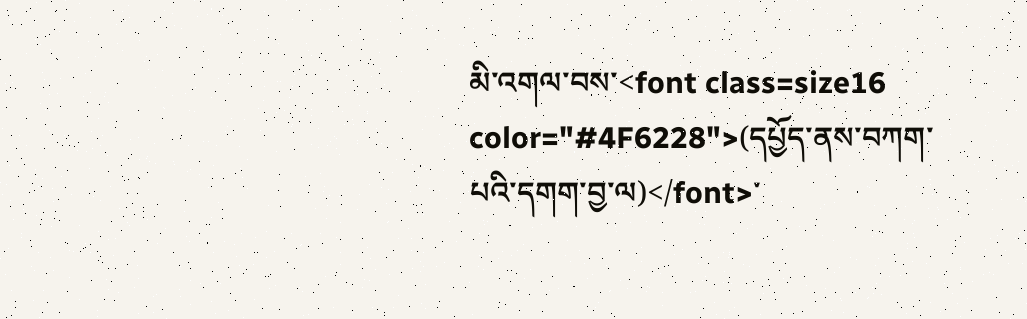མི་འགལ་བས་<font class=size16 color="#4F6228">(དཔྱོད་ནས་བཀག་པའི་དགག་བྱ་ལ)</font>་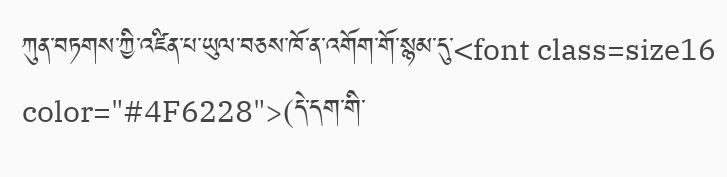ཀུན་བཏགས་ཀྱི་འཛིན་པ་ཡུལ་བཅས་ཁོ་ན་འགོག་གོ་སྙམ་དུ་<font class=size16 color="#4F6228">(དེ་དག་གི་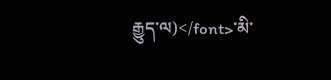རྒྱུད་ལ)</font>་མི་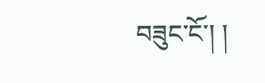བཟུང་ངོ་། །